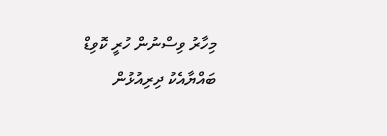މިހާރު ވިސްނުން ހުރީ ކޮވިޑް ބައްޔާއެކު ދިރިއުޅުން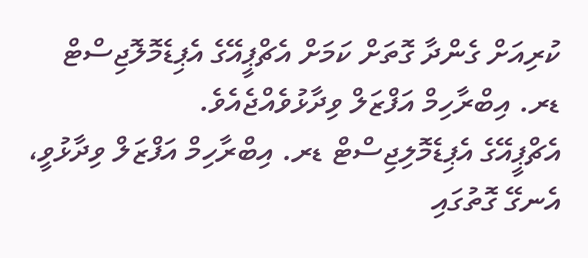ކުރިއަށް ގެންދާ ގޮތަށް ކަމަށް އެޗްޕީއޭގެ އެޕިޑެމޮލޮޖިސްޓް ޑރ. އިބްރާހިމް އަފްޒަލް ވިދާޅުވެއްޖެއެވެ.
އެޗްޕީއޭގެ އެޕިޑެމޮލިޖިސްޓް ޑރ. އިބްރާހިމް އަފްޒަލް ވިދާޅުވީ، އެނގޭ ގޮތުގައި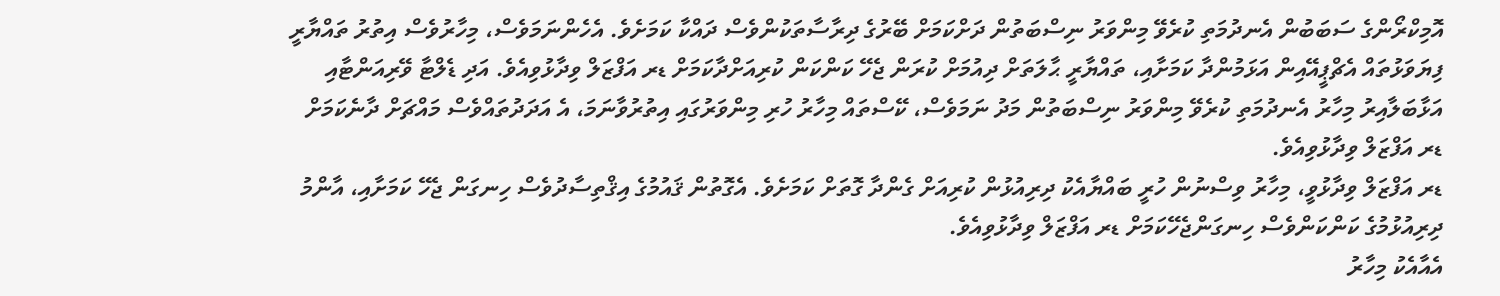އޮމިކްރޯންގެ ސަބަބުން އެނދުމަތި ކުރެވޭ މިންވަރު ނިސްބަތުން ދަށްކަމަށް ބޭރުގެ ދިރާސާތަކުންވެސް ދައްކާ ކަމަށެވެ. އެހެންނަމަވެސް، މިހާރުވެސް އިތުރު ތައްޔާރީ ފިޔަވަޅުތައް އެޗްޕީއޭއިން އަޅަމުންދާ ކަމަށާއި، ތައްޔާރީ ޙާލަތަށް ދިއުމަށް ކުރަން ޖެހޭ ކަންކަން ކުރިއަށްދާކަމަށް ޑރ އަފްޒަލް ވިދާޅުވިއެވެ. އަދި ޑެލްޓާ ވޭރިއަންޓާއި އަޅާބަލާއިރު މިހާރު އެނދުމަތި ކުރެވޭ މިންވަރު ނިސްބަތުން މަދު ނަމަވެސް، ކޭސްތައް މިހާރު ހުރި މިންވަރުގައި އިތުރުވާނަމަ، އެ އަދަދުތައްވެސް މައްޗަށް ދާނެކަމަށް ޑރ އަފްޒަލް ވިދާޅުވިއެވެ.
ޑރ އަފްޒަލް ވިދާޅުވީ، މިހާރު ވިސްނުން ހުރީ ބައްޔާއެކު ދިރިއުޅުން ކުރިއަށް ގެންދާ ގޮތަށް ކަމަށެވެ. އެގޮތުން ޤައުމުގެ އިޤްތިސާދުވެސް ހިނގަން ޖެހޭ ކަމަށާއި، އާންމު ދިރިއުޅުމުގެ ކަންކަންވެސް ހިނގަންޖެހޭކަމަށް ޑރ އަފްޒަލް ވިދާޅުވިއެވެ.
އެއާއެކު މިހާރު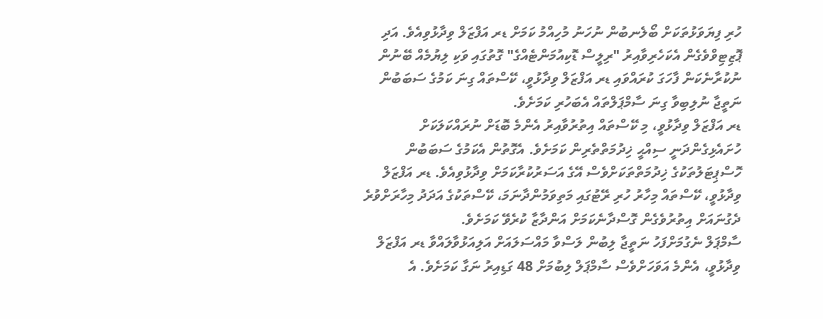ހުރި ފިޔަވަޅުތަކަށް ބޯލެނބުން ނުހަނު މުހިއްމު ކަމަށް ޑރ އަފްޒަލް ވިދާޅުވިއެވެ. އަދި ޕޮޒިޓިވްވެގެން އެކަހެރިވާއިރު "ރިލީސް ޑޮކިއުމަންޓެއްގެ" ގޮތުގައި ވަކި ލިޔުމެއް ބޭނުން ނުކުރާނެކަން ފާހަގަ ކުރައްވައި ޑރ އަފްޒަލް ވިދާޅުވީ، ކޭސްތައް ގިނަ ކަމުގެ ސަބަބުން ނަތީޖާ ނުލިބިވާ ގިނަ ސާމްޕަލްތައް އެބަހުރި ކަމަށެވެ.
ޑރ އަފްޒަލް ވިދާޅުވީ، މި ކޭސްތައް އިތުރުވާއިރު އެންމެ ބޮޑަށް ނުރައްކަލަކަށް ހުށައެޅިގެންދަނީ ސިއްޙީ ޚިދުމަތްތެރިން ކަމަށެވެ. އެގޮތުން އެކަމުގެ ސަބަބުން ހޮސްޕިޓަލުތަކުގެ ޚިދުމަތްތަކަށްވެސް އޭގެ އަސަރުކުރާކަމަށް ވިދާޅުވިއެވެ. ޑރ އަފްޒަލް ވިދާޅުވީ، ކޭސްތައް މިހާރު ހުރި ރޭޓުގައި މަތިވަމުންދާނަމަ، ކޭސްތަކުގެ އަދަދު މިހާރަށްވުރެ ދެގުނައަށް އިތުރުވެގެން ގޮސްދާނެކަމަށް އަންދާޒާ ކުރެވޭ ކަމަށެވެ.
ސާމްޕަލް ނެގުމަށްފަހު ނަތީޖާ ލިބުން ލަސްވާ މައްސަލައަށް އަލިއަޅުވާލައްވާ ޑރ އަފްޒަލް ވިދާޅުވީ، އެންމެ އަވަހަށްވެސް ސާމްޕަލް ލިބުމަށް 48 ގަޑިއިރު ނަގާ ކަމަށެވެ. އެ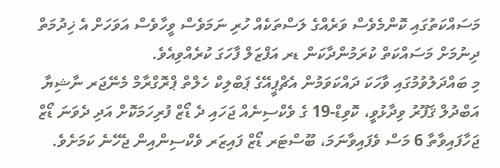މަސައްކަތުގައި ކޮންމެވެސް ވަރެއްގެ ލަސްތަކެއް ހުރި ނަމަވެސް ވީހާވެސް އަވަހަށް އެ ޚިދުމަތް ދިނުމަށް މަސައްކަތް ކުރަމުންދާކަން ޑރ އަފްޒަލް ފާހަގަ ކުރެއްވިއެވެ.
މި ބައްދަލުވުމުގައި ވާހަކަ ދައްކަވަމުން އެޗްޕީއޭގެ ޕަބްލިކް ހެލްތް ޕްރޮގްރާމް މެނޭޖަރ ނާޝިޔާ އަބްދުލް ޤަފޫރު ވިދާޅުވީ، ކޮވިޑް-19 ގެ ވެކްސިނެއް ޖަހައި ދެ ޑޯޒް ފުރިހަމަކޮށް އަދި ދެވަނަ ޑޯޒް ޖަހާފައިވާތާ 6 މަސް ވެފައިވާނަމަ، ބޫސްޓަރ ޑޯޒް ފައިޒަރ ވެކްސިންއިން ޖެހޭނެ ކަމަށެވެ.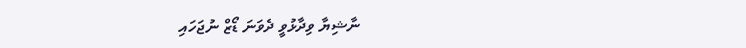ނާޝިޔާ ވިދާޅުވީ ދެވަނަ ޑޯޒް ނުޖަހައި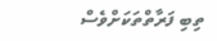ތިބި ފަރާތްތަކަށްވެސް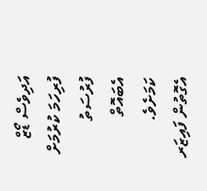އަދިވެސް ޑޯޒް ފުރިހަމަ ކުރުމަށް ފުރުސަތު އެބައޮތް ކަމަށެވެ. އެގޮތުން ފައިޒަރ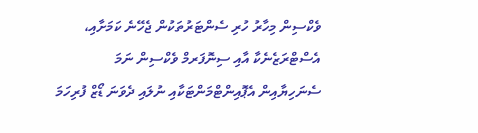ވެކްސިން މިހާރު ހުރި ސެންޓަރުތަކުން ޖެހޭނެ ކަމަށާއި، އެސްޓްރަޒެނެކާ އާއި ސިނޮފަރމް ވެކްސިން ނަމަ ސެނަހިޔާއިން އެޕޮއިންޓްމަންޓަކާއި ނުލައި ދެވަނަ ޑޯޒް ފުރިހަމަ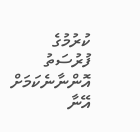ކުރުމުގެ ފުރުސަތު އޮންނާނެކަމަށް އޭނާ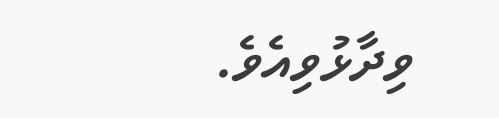ވިދާޅުވިއެވެ.